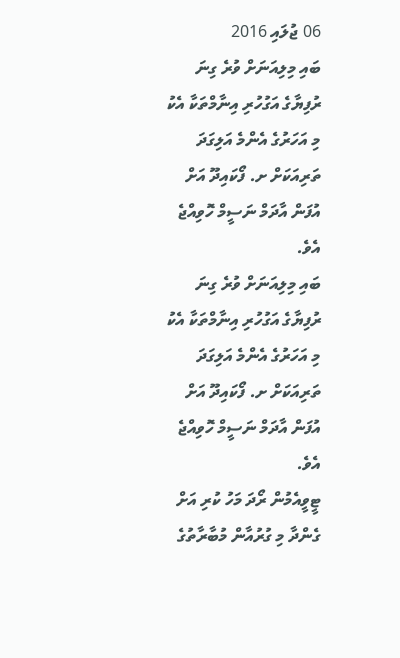06 ޖުލައި 2016
ބައި މިލިއަނަށް ވުރެ ގިނަ ރުފިޔާގެ އަގުހުރި އިނާމްތަކާ އެކު މި އަހަރުގެ އެންމެ އަލިގަދަ ތަރިއަކަށް ށ. ފޯކައިދޫ އަށް އުފަން އާދަމް ނަސީމް ހޮވިއްޖެ އެވެ.
ބައި މިލިއަނަށް ވުރެ ގިނަ ރުފިޔާގެ އަގުހުރި އިނާމްތަކާ އެކު މި އަހަރުގެ އެންމެ އަލިގަދަ ތަރިއަކަށް ށ. ފޯކައިދޫ އަށް އުފަން އާދަމް ނަސީމް ހޮވިއްޖެ އެވެ.
ޓީވީއެމުން ރޯދަ މަހު ކުރި އަށް ގެންދާ މި ގުރުއާން މުބާރާތުގެ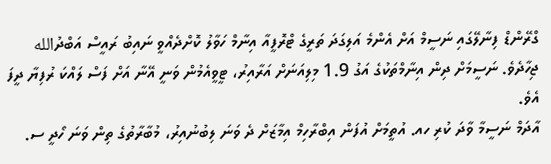ގްރޭންޑް ފިނާލޭގައި ނަސީމް އަށް އެންމެ އަލިގަދަ ތަރީގެ ޓްރޮފީއާ އިނާމް ހަވާލު ކޮށްދެއްވީ ނައިބު ރައީސް އަބްދުالله ޖިހާދެވެ. ނަސީމަށް ދިން އިނާމްތަކުގެ އަގު 1.9 މިލިއަނަށް އަރާއިރު، ޓީވީއެމުން ވަނީ އޭނާ އަށް ފަސް ލައްކަ ރުފިޔާ ދީފަ އެވެ.
އާދަމް ނަސީމާ ވާދަ ކުރި ހއ. އުތީމަށް އުފަން އިބްރާހިމް އިމާޒަށް ދެ ވަނަ ލިބުނުއިރު، މުބާރާތުގެ ތިން ވަނަ ހޯދީ ސ.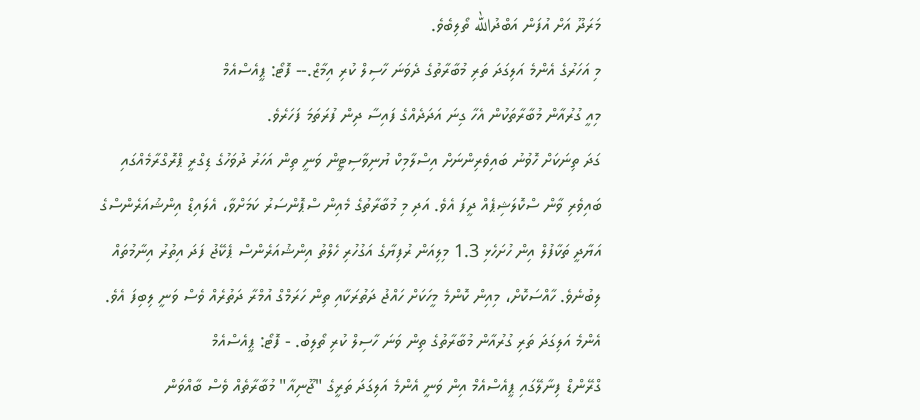މަރަދޫ އަށް އުފަން އަބްދުالله ތޯލިބެވެ.
މި އަހަރުގެ އެންމެ އަލިގަދަ ތަރި މުބާރާތުގެ ދެވަނަ ހާސިލް ކުރި އިމާޒް.-- ފޮޓޯ: ޕީއެސްއެމް
މިއީ ގުރުއާން މުބާރާތަކުން އެހާ ގިނަ އަދަދެއްގެ ފައިސާ ދިން ފުރަތަމަ ފަހަރެވެ.
ގަދަ ތިނަކަށް ހޮވުނު ބައިވެރިންނަށް އިސްލާމިކް ޔުނިވާސިޓީން ވަނީ ތިން އަހަރު ދުވަހުގެ ޑިގްރީ ޕްރޮގްރާމެއްގައި ބައިވެރި ވާން ސްކޮލަޝިޕެއް ދީފަ އެވެ. އަދި މި މުބާރާތުގެ މެއިން ސްޕޮންސަރު ކަމަށްވާ، އެލައިޑް އިންޝުއަރެންސްގެ އަޔާދީ ތަކާފުލް އިން ހުށަހެޅި 1.3 މިލިއަން ރުފިޔާގެ އަގުހުރި ހެލްތު އިންޝުއަރެންސް ޕެކޭޖު ފަދަ އިތުރު އިނާމުތައް ލިބުނެވެ. ހާއްސަކޮށް، މިއިން ކޮންމެ މީހަކަށް ހައްޖު ދަތުރަކާއި ތިން ހަރަމްގް އުމްރާ ދަތުރެއް ވެސް ވަނީ ލިބިފަ އެވެ.
އެންމެ އަލިގަދަ ތަރި ގުރުއާން މުބާރާތުގެ ތިން ވަނަ ހާސިލް ކުރި ތޯލިބު. - ފޮޓޯ: ޕީއެސްއެމް
ގްރޭންޑް ފިނާލޭގައި ޕީއެސްއެމް އިން ވަނީ އެންމެ އަލިގަދަ ތަރީގެ "ޖޫނިއާ" މުބާރާތެއް ވެސް ބާއްވަން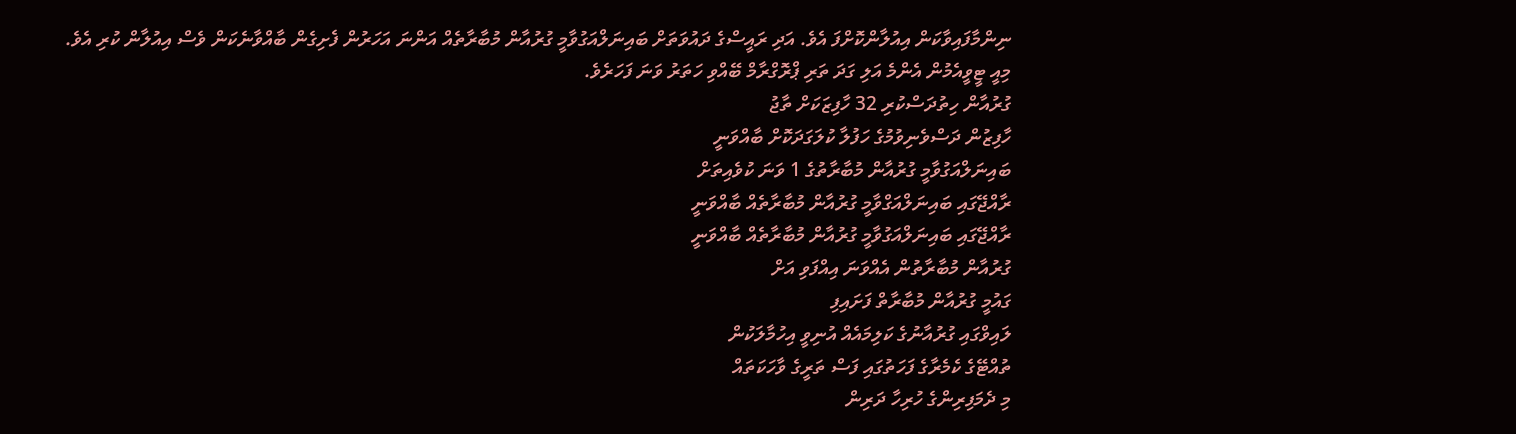ނިންމާފައިވާކަން އިއުލާންކޮށްފަ އެވެ. އަދި ރައީސްގެ ދައުވަތަށް ބައިނަލްއަގުވާމީ ގުރުއާން މުބާރާތެއް އަންނަ އަހަރުން ފެށިގެން ބާއްވާނެކަން ވެސް އިއުލާން ކުރި އެވެ.
މިއީ ޓީވީއެމުން އެންމެ އަލި ގަދަ ތަރި ޕްރޮގްރާމް ބޭއްވި ހަތަރު ވަނަ ފަހަރެވެ.
ގުރުއާން ހިތުދަސްކުރި 32 ހާފިޒަކަށް ތާޖު
ހާފިޒުން ދަސްވެނިވުމުގެ ހަފުލާ ކުލަގަދަކޮށް ބާއްވަނީ
ބައިނަލްއަގުވާމީ ގުރުއާން މުބާރާތުގެ 1 ވަނަ ކުވެއިތަށް
ރާއްޖޭގައި ބައިނަލްއަގްވާމީ ގުރުއާން މުބާރާތެއް ބާއްވަނީ
ރާއްޖޭގައި ބައިނަލްއަގުވާމީ ގުރުއާން މުބާރާތެއް ބާއްވަނީ
ގުރުއާން މުބާރާތުން އެއްވަނަ އިއްފަވި އަށް
ގައުމީ ގުރުއާން މުބާރާތް ފަށައިފި
ލައިވްގައި ގުރުއާނުގެ ކަލިމައެއް އުނިވީ އިހުމާލަކުން
ތުއްޓޭގެ ކެމެރާގެ ފަހަތުގައި ފަސް ތަރީގެ ވާހަކަތައް
މި ދެމަފިރިންގެ ހުރިހާ ދަރިން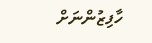ހާފިޒުންނަށް